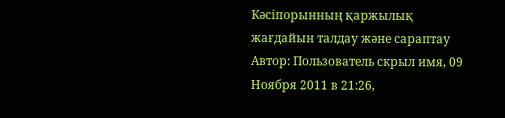Кәсіпорынның қаржылық жағдайын талдау және сараптау
Автор: Пользователь скрыл имя, 09 Ноября 2011 в 21:26,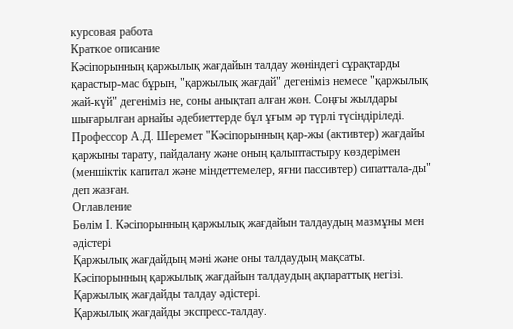курсовая работа
Краткое описание
Кәсіпорынның қаржылық жағдайын талдау жөніндегі сұрақтарды қарастыр-мас бұрын, "қаржылық жағдай" дегеніміз немесе "қаржылық жай-күй" дегеніміз не, соны анықтап алған жөн. Соңғы жылдары шығарылған арнайы әдебиеттерде бұл ұғым әр түрлі түсіндіріледі. Профессор А.Д. Шеремет "Кәсіпорынның қар-жы (активтер) жағдайы қаржыны тарату, пайдалану және оның қалыптастыру көздерімен (меншіктік капитал және міндеттемелер, яғни пассивтер) сипаттала-ды" деп жазған.
Оглавление
Бөлім І. Кәсіпорынның қаржылық жағдайын талдаудың мазмұны мен әдістері
Қаржылық жағдайдың мәні және оны талдаудың мақсаты.
Кәсіпорынның қаржылық жағдайын талдаудың ақпараттық негізі.
Қаржылық жағдайды талдау әдістері.
Қаржылық жағдайды экспресс-талдау.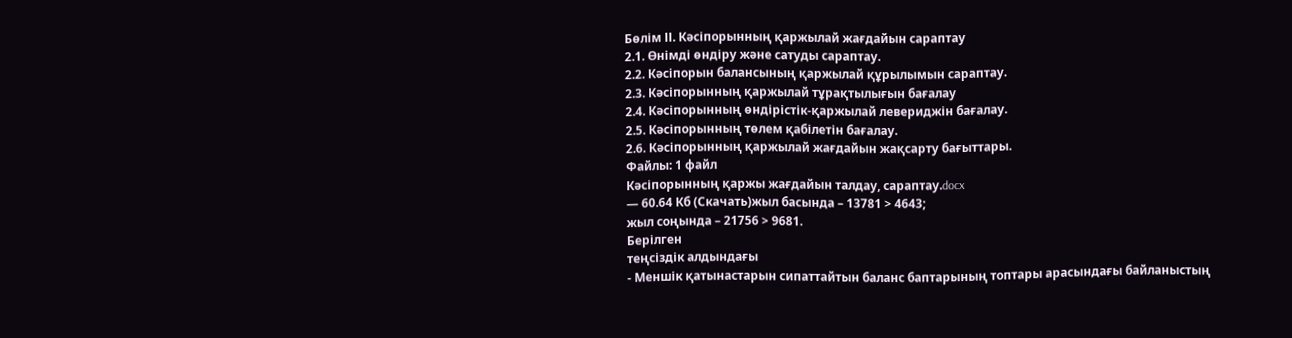Бөлім ІІ. Кәсіпорынның қаржылай жағдайын сараптау
2.1. Өнімді өндіру және сатуды сараптау.
2.2. Кәсіпорын балансының қаржылай құрылымын сараптау.
2.3. Кәсіпорынның қаржылай тұрақтылығын бағалау
2.4. Кәсіпорынның өндірістік-қаржылай левериджін бағалау.
2.5. Кәсіпорынның төлем қабілетін бағалау.
2.6. Кәсіпорынның қаржылай жағдайын жақсарту бағыттары.
Файлы: 1 файл
Кәсіпорынның қаржы жағдайын талдау, сараптау.docx
— 60.64 Кб (Скачать)жыл басында – 13781 > 4643;
жыл соңында – 21756 > 9681.
Берілген
теңсіздік алдындағы
- Меншік қатынастарын сипаттайтын баланс баптарының топтары арасындағы байланыстың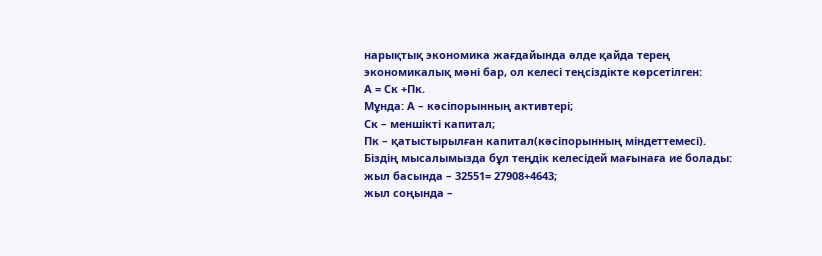нарықтық экономика жағдайында әлде қайда терең экономикалық мәні бар, ол келесі теңсіздікте көрсетілген:
А = Ск +Пк.
Мұнда: А – кәсіпорынның активтері;
Ск – меншікті капитал;
Пк – қатыстырылған капитал(кәсіпорынның міндеттемесі).
Біздің мысалымызда бұл теңдік келесідей мағынаға ие болады:
жыл басында – 32551= 27908+4643;
жыл соңында –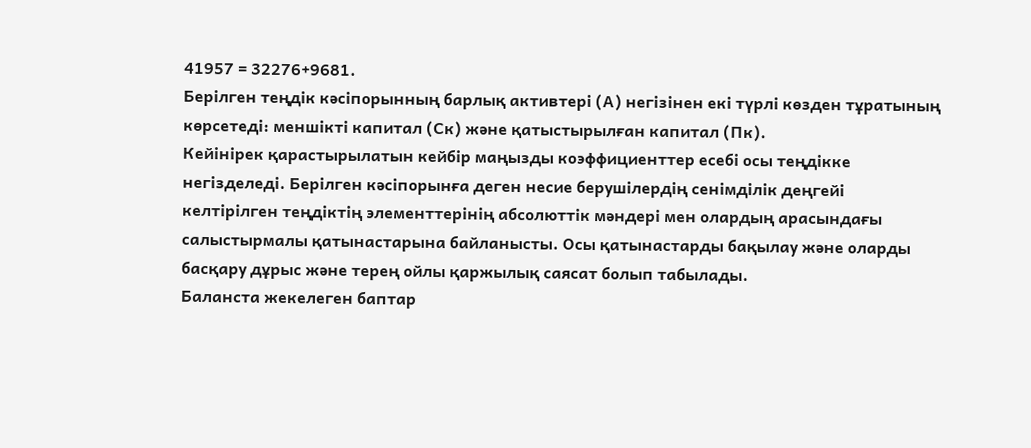41957 = 32276+9681.
Берілген теңдік кәсіпорынның барлық активтері (А) негізінен екі түрлі көзден тұратының көрсетеді: меншікті капитал (Ск) және қатыстырылған капитал (Пк).
Кейінірек қарастырылатын кейбір маңызды коэффициенттер есебі осы теңдікке негізделеді. Берілген кәсіпорынға деген несие берушілердің сенімділік деңгейі келтірілген теңдіктің элементтерінің абсолюттік мәндері мен олардың арасындағы салыстырмалы қатынастарына байланысты. Осы қатынастарды бақылау және оларды басқару дұрыс және терең ойлы қаржылық саясат болып табылады.
Баланста жекелеген баптар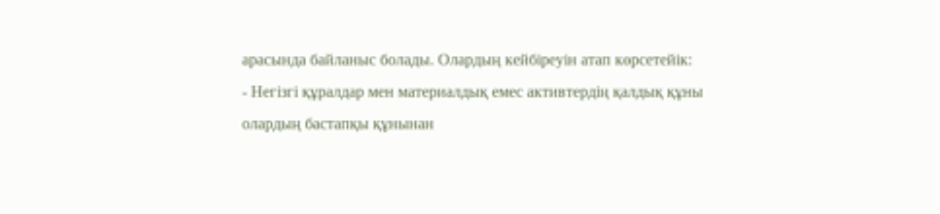арасында байланыс болады. Олардың кейбіреуін атап көрсетейік:
- Негізгі құралдар мен материалдық емес активтердің қалдық құны олардың бастапқы құнынан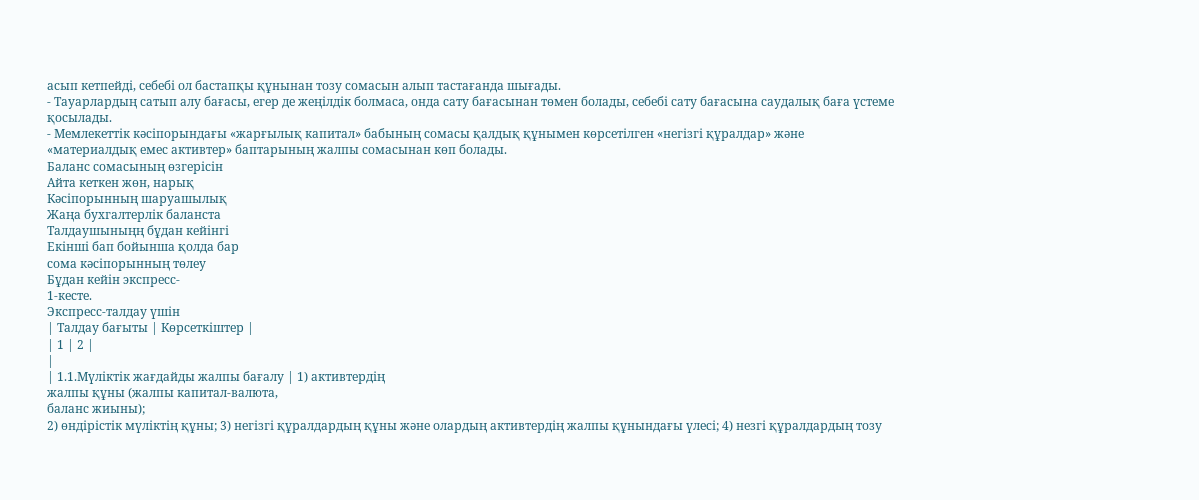асып кетпейді, себебі ол бастапқы құнынан тозу сомасын алып тастағанда шығады.
- Тауарлардың сатып алу бағасы, егер де жеңілдік болмаса, онда сату бағасынан төмен болады, себебі сату бағасына саудалық баға үстеме қосылады.
- Мемлекеттік кәсіпорындағы «жарғылық капитал» бабының сомасы қалдық құнымен көрсетілген «негізгі құралдар» және «материалдық емес активтер» баптарының жалпы сомасынан көп болады.
Баланс сомасының өзгерісін
Айта кеткен жөн, нарық
Кәсіпорынның шаруашылық
Жаңа бухгалтерлік баланста
Талдаушыныңң бұдан кейінгі
Екінші бап бойынша қолда бар
сома кәсіпорынның төлеу
Бұдан кейін экспресс-
1-кесте.
Экспресс-талдау үшін
| Талдау бағыты | Көрсеткіштер |
| 1 | 2 |
|
| 1.1.Мүліктік жағдайды жалпы бағалу | 1) активтердің
жалпы құны (жалпы капитал-валюта,
баланс жиыны);
2) өндірістік мүліктің құны; 3) негізгі құралдардың құны және олардың активтердің жалпы құнындағы үлесі; 4) незгі құралдардың тозу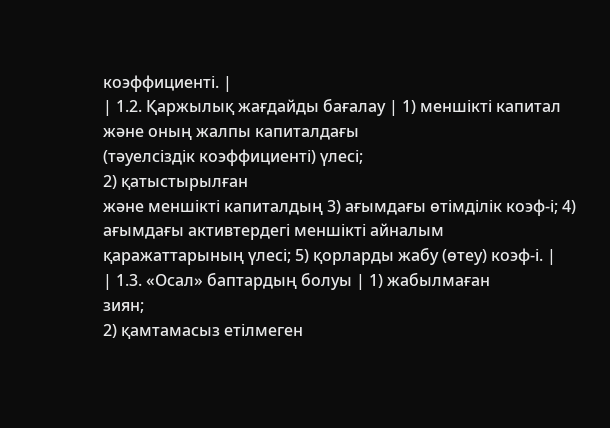коэффициенті. |
| 1.2. Қаржылық жағдайды бағалау | 1) меншікті капитал
және оның жалпы капиталдағы
(тәуелсіздік коэффициенті) үлесі;
2) қатыстырылған
және меншікті капиталдың 3) ағымдағы өтімділік коэф-і; 4) ағымдағы активтердегі меншікті айналым қаражаттарының үлесі; 5) қорларды жабу (өтеу) коэф-і. |
| 1.3. «Осал» баптардың болуы | 1) жабылмаған
зиян;
2) қамтамасыз етілмеген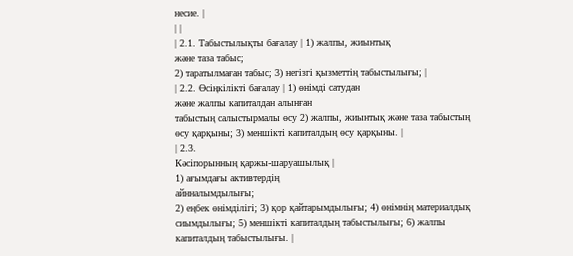несие. |
| |
| 2.1. Табыстылықты бағалау | 1) жалпы, жиынтық
және таза табыс;
2) таратылмаған табыс; 3) негізгі қызметтің табыстылығы; |
| 2.2. Өсіңкілікті бағалау | 1) өнімді сатудан
және жалпы капиталдан алынған
табыстың салыстырмалы өсу 2) жалпы, жиынтық және таза табыстың өсу қарқыны; 3) меншікті капиталдың өсу қарқыны. |
| 2.3.
Кәсіпорынның қаржы-шаруашылық |
1) ағымдағы активтердің
айнналымдылығы;
2) еңбек өнімділігі; 3) қор қайтарымдылығы; 4) өнімнің материалдық сиымдылығы; 5) меншікті капиталдың табыстылығы; 6) жалпы капиталдың табыстылығы. |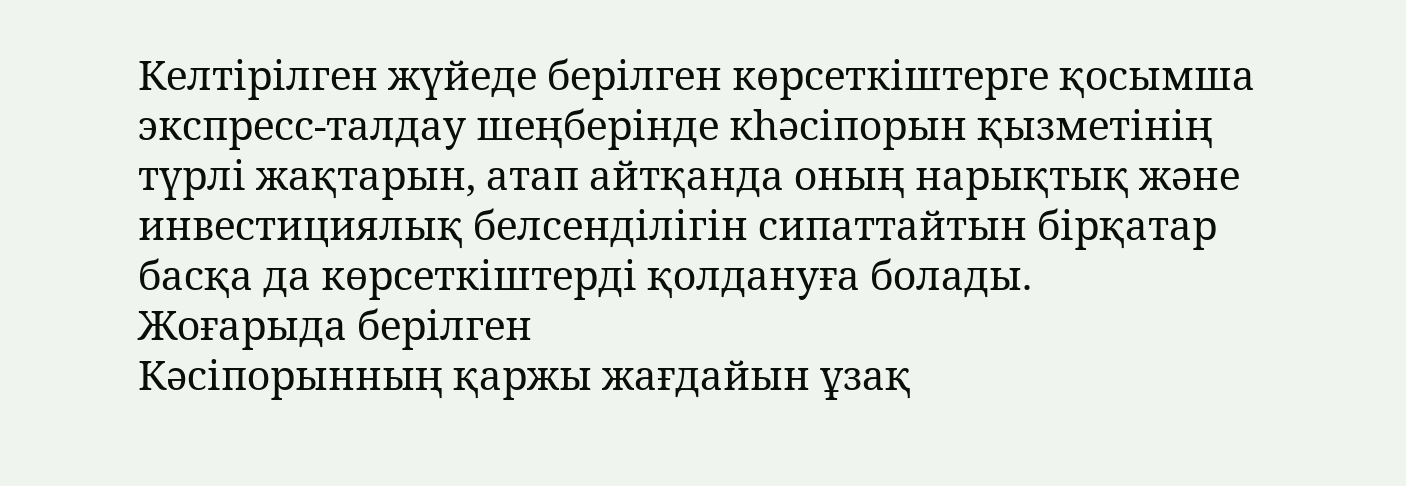Келтірілген жүйеде берілген көрсеткіштерге қосымша экспресс-талдау шеңберінде кһәсіпорын қызметінің түрлі жақтарын, атап айтқанда оның нарықтық және инвестициялық белсенділігін сипаттайтын бірқатар басқа да көрсеткіштерді қолдануға болады.
Жоғарыда берілген
Кәсіпорынның қаржы жағдайын ұзақ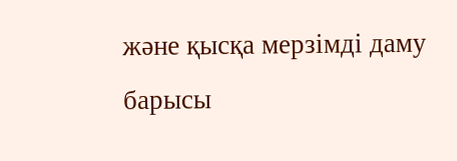және қысқа мерзімді даму барысы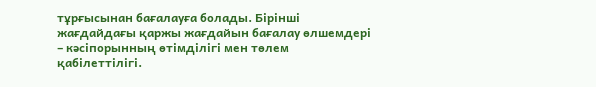тұрғысынан бағалауға болады. Бірінші жағдайдағы қаржы жағдайын бағалау өлшемдері – кәсіпорынның өтімділігі мен төлем қабілеттілігі.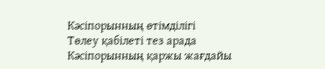Кәсіпорынның өтімділігі
Төлеу қабілеті тез арада
Кәсіпорынның қаржы жағдайы